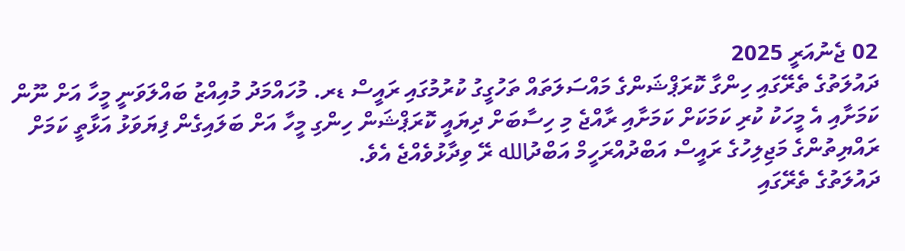02 ޖެނުއަރީ 2025
ދައުލަތުގެ ތެރޭގައި ހިންގާ ކޮރަޕްޝަންގެ މައްސަލަތައް ތަހުގީގު ކުރުމުގައި ރައީސް ޑރ. މުހައްމަދު މުއިއްޒު ބައްލަވަނީ މީހާ އަށް ނޫން ކަމަށާއި އެ މީހަކު ކުރި ކަމަކަށް ކަމަށާއި ރާއްޖެ މި ހިސާބަށް ދިޔައީ ކޮރަޕްޝަން ހިންގި މީހާ އަށް ބަލައިގެން ފިޔަވަޅު އަޅާތީ ކަމަށް ރައްޔިތުންގެ މަޖިލިހުގެ ރައީސް އަބްދުއްރަހީމް އަބްދުالله ރޭ ވިދާޅުވެއްޖެ އެވެ.
ދައުލަތުގެ ތެރޭގައި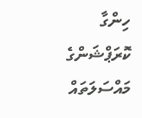ހިންގާ ކޮރަޕްޝަންގެ މައްސަލަތައް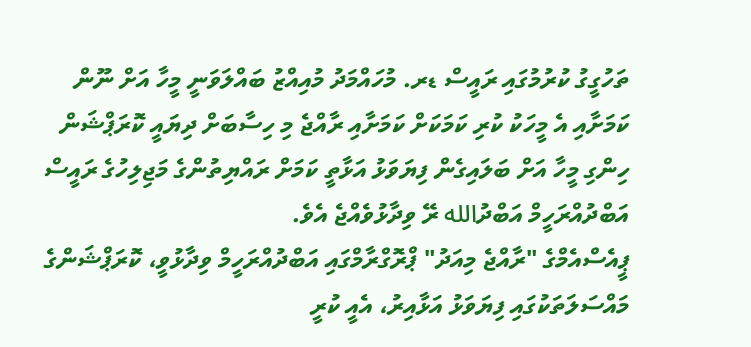ތަހުގީގު ކުރުމުގައި ރައީސް ޑރ. މުހައްމަދު މުއިއްޒު ބައްލަވަނީ މީހާ އަށް ނޫން ކަމަށާއި އެ މީހަކު ކުރި ކަމަކަށް ކަމަށާއި ރާއްޖެ މި ހިސާބަށް ދިޔައީ ކޮރަޕްޝަން ހިންގި މީހާ އަށް ބަލައިގެން ފިޔަވަޅު އަޅާތީ ކަމަށް ރައްޔިތުންގެ މަޖިލިހުގެ ރައީސް އަބްދުއްރަހީމް އަބްދުالله ރޭ ވިދާޅުވެއްޖެ އެވެ.
ޕީއެސްއެމްގެ "ރާއްޖެ މިއަދު" ޕްރޮގްރާމްގައި އަބްދުއްރަހީމް ވިދާޅުވީ، ކޮރަޕްޝަންގެ މައްސަލަތަކުގައި ފިޔަވަޅު އަޅާއިރު، އެއީ ކުރީ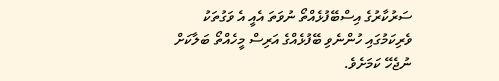ސަރުކާރުގެ އިސްބޭފުޅެއްތޯ ނުވަތަ އެއީ އެ ވަގުތަކު ވެރިކަމުގައި ހުންނެވި ބޭފުޅެއްގެ އަރިސް މީހެއްތޯ ބަލާކަށް ނުޖެހޭ ކަމަށެވެ.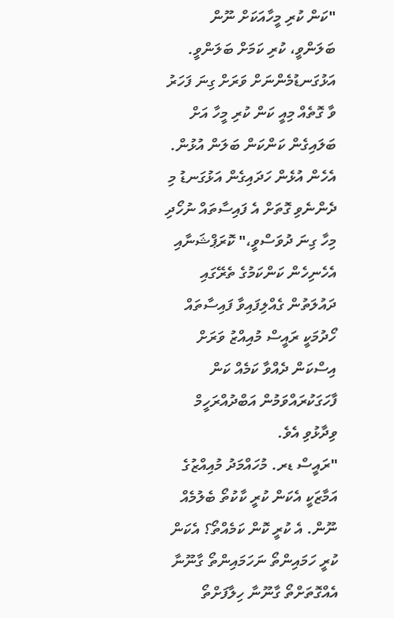"ކަން ކުރި މީހާއަކަށް ނޫން ބަލަންވީ، ކުރި ކަމަށް ބަލަންވީ. އަޅުގަނޑުމެންނަށް ވަރަށް ގިނަ ފަހަރު ވާ ގޮތެއް މިއީ ކަން ކުރި މީހާ އަށް ބަލައިގެން ކަންކަން ބަލަން އުޅުން. އެހެން އުޅެން ހަދައިގެން އަޅުގަނޑު މި ދެންނެވި ގޮތަށް އެ ފައިސާތައް ނުހޯދި މިހާ ގިނަ ދުވަސްވީ،" ކޮރަޕްޝަނާއި އެހެނިހެން ކަންކަމުގެ ތެރޭގައި ދައުލަތުން ގެއްލިފައިވާ ފައިސާތައް ހޯދުމަކީ ރައީސް މުއިއްޒު ވަރަށް އިސްކަން ދެއްވާ ކަމެއް ކަން ފާހަގަކުރައްވަމުން އަބްދުއްރަހީމް ވިދާޅުވި އެވެ.
"ރައީސް ޑރ. މުހައްމަދު މުއިއްޒުގެ އަމާޒަކީ އެކަން ކުރީ ކާކުތޯ ބެލުމެއް ނޫން. އެ ކުރީ ކޮން ކަމެއްތޯ؟ އެކަން ކުރީ ހަމައިންތޯ ނަހަމައިންތޯ ގާނޫނާ އެއްގޮތަށްތޯ ގާނޫނާ ހިލާފަށްތޯ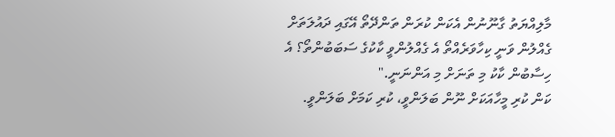މާލިއްޔަތު ގާނޫނުން އެކަން ކުރަން ތަންދޭތޯ އޭގައި ދައުލަތަށް ގެއްލުން ވަނީ ކިހާވަރެއްތޯ އެ ގެއްލުންވީ ކާކުގެ ސަބަބުންތޯ؟ އެ ހިސާބުން ކާކު މި ތަނަށް މި އަންނަނީ."
ކަން ކުރި މީހާއަކަށް ނޫން ބަލަންވީ، ކުރި ކަމަށް ބަލަންވީ.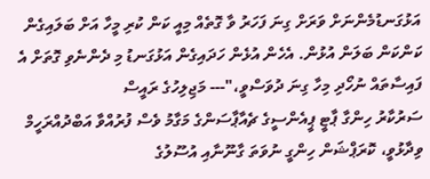އަޅުގަނޑުމެންނަށް ވަރަށް ގިނަ ފަހަރު ވާ ގޮތެއް މިއީ ކަން ކުރި މީހާ އަށް ބަލައިގެން ކަންކަން ބަލަން އުޅުން. އެހެން އުޅެން ހަދައިގެން އަޅުގަނޑު މި ދެންނެވި ގޮތަށް އެ ފައިސާތައް ނުހޯދި މިހާ ގިނަ ދުވަސްވީ،"--- މަޖިލިހުގެ ރައީސް
ސަރުކާރު ހިންގާ ޕާޓީ ޕީއެންސީގެ ޗެއާޕާސަންގެ މަގާމު ވެސް ފުރުއްވާ އަބްދުއްރަހީމް ވިދާޅުވީ، ކޮރަޕްޝަން ހިންގީ ނުވަތަ ގާނޫނާއި އުސޫލުގެ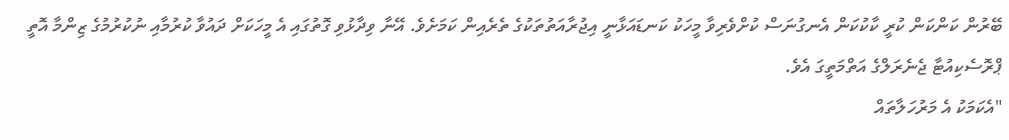ބޭރުން ކަންކަން ކުރީ ކާކުކަން އެނގުނަސް ކުށްވެރިވާ މީހަކު ކަނޑައަޅާނީ އިޖުރާއަތުތަކުގެ ތެރެއިން ކަމަށެވެ. އޭނާ ވިދާޅުވި ގޮތުގައި އެ މީހަކަށް ދައުވާ ކުރުމާއި ނުކުރުމުގެ ޒިންމާ އޮތީ ޕްރޮސެކިއުޓާ ޖެނެރަލްގެ އަތްމަތީގަ އެވެ.
"އެކަމަކު އެ މަރުހަލާތައް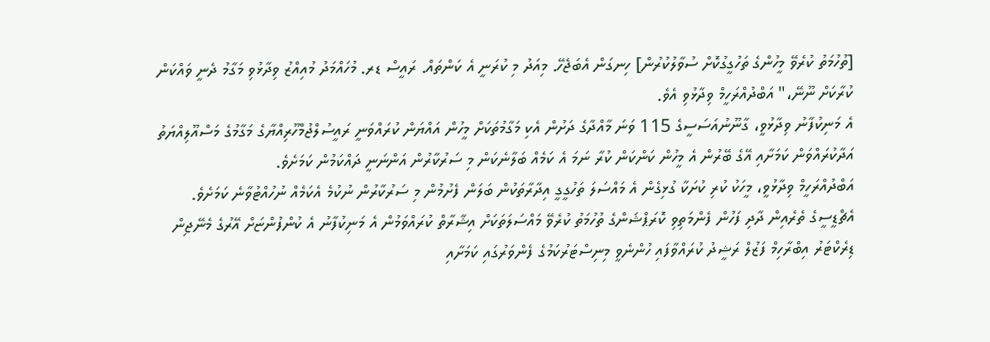[ތުހުމަތު ކުރެވޭ މީހުންގެ ތަހުގީގުކޮށް ސުވާލުކުރުން] ހިނގަން އެބަޖެހޭ. މިއަދު މި ކުރަނީ އެ ކަންތައް. ރައީސް ޑރ. މުހައްމަދު މުއިއްޒު ވިދާޅުވި މަގާމު ދެނީ ވައްކަން ކުރާކަށް ނޫނޭ،" އަބްދުއްރަހީމް ވިދާޅުވި އެވެ.
އެ މަނިކުފާނު ވިދާޅުވީ، ގާނޫނުއަސަސީގެ 115 ވަނަ މާއްދާގެ ދަށުން އެކި މަގާމުތަކަށް މީހުން އައްޔަން ކުރައްވަނީ ރައީސުލްޖުމްހޫރިއްޔާގެ މަގާމުގެ މަސްއޫލިއްޔަތު އަދާކުރައްވަން ކަމަށާއި އޭގެ ބޭރުން އެ މީހުން ކަންކަން ކުރާ ނަމަ އެ ކަމެއް ބަލާނެކަން މި ސަރުކާރުން އަންނަނީ ދައްކަމުން ކަމަށެވެ.
އަބްދުއްރަހީމް ވިދާޅުވީ، މީހަކު ކުރި ކުށަކާ ގުޅިގެން އެ މައްސަލަ ތަހުގީގީ އިދާރާތަކުން ބަލަން ފެށުމުން މި ސަރުކާރުން ނުކުމެ އެކަމެއް ނުހުއްޓުވާނެ ކަމަށެވެ.
އެޗްޑީސީގެ ތެރެއިން ދާދި ފަހުން ފެންމަތިވި ކޮރަޕްޝަންގެ ތުހުމަތު ކުރެވޭ މައްސަލަތަކަށް އިޝާރާތް ކުރައްވަމުން އެ މަނިކުފާނު އެ ކުންފުންޏަށް އޭރުގެ މެނޭޖިން ޑިރެކްޓަރު އިބްރާހިމް ފަޒުލް ރަޝީދު ކުރައްވާފައި ހުންނެވީ މިނިސްޓަރުކަމުގެ ފެންވަރުގައި ކަމަށާއި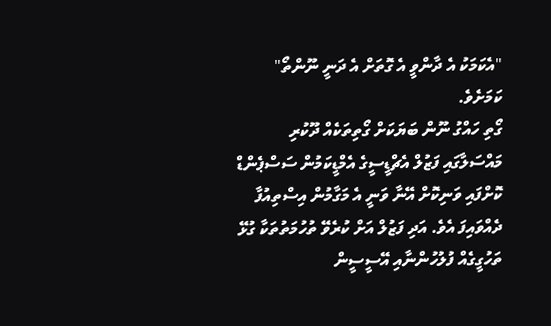"އެކަމަކު އެ ދާންވީ އެ ގޮތަށް އެ ދަނީ ނޫންތޯ" ކަމަށެވެ.
ގޯތި ހައްގު ނޫން ބަޔަކަށް ގޯތިތަކެއް ދޫކުރި މައްސަލާގައި ފަޒުލް އެޗްޑީސީގެ އެމްޑީކަމުން ސަސްޕެންޑް ކޮށްފައި ވަނިކޮށް އޭނާ ވަނީ އެ މަގާމުން އިސްތިއުފާ ދެއްވައިފަ އެވެ. އަދި ފަޒުލް އަށް ކުރެވޭ ތުހުމަތުތަކާ ގުޅޭ ތަހުގީގެއް ފުލުހުންނާއި އޭސީސީން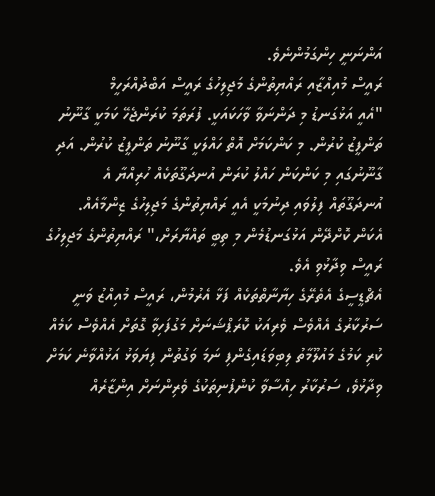އަންނަނީ ހިންގަމުންނެވެ.
ރައީސް މުއިއްޒާއި ރައްޔިތުންގެ މަޖިލިހުގެ ރައީސް އަބްދުއްރަހީމް
"އެއީ އަޅުގަނޑު މި ދަންނަވާ ވާހަކައަކީ. ފުރަތަމަ ކުރަންޖެހޭ ކަމަކީ ގާނޫނު ތަންފީޒު ކުރުން. މި ކަންކަމަށް އޮތް ހައްލަކީ ގާނޫނު ތަންފީޒު ކުރުން. އަދި ގާނޫނުގައި މި ކަންކަން ހައްލު ކުރަން އުނދަގޫތަކެއް ހުރިއްޔާ އެ އުނދަގޫތައް ފިލުވައި ދިނުމަކީ އެއީ ރައްޔިތުންގެ މަޖިލިހުގެ ޒިންމާއެއް. އެކަން ކޮށްދޭން އަޅުގަނޑުމެން މި ތިބީ ތައްޔާރަށް،" ރައްޔިތުންގެ މަޖިލިހުގެ ރައީސް ވިދާޅުވި އެވެ.
އެޗްޑީސީގެ އެތެރޭގެ ހިޔާނާތްތަކެއް ފަޅާ އެރުމުން، ރައީސް މުއިއްޒު ވަނީ ސަރުކާރުގެ އެއްވެސް ވެރިއަކު ކޮރަޕްޝަނަށް މަގުފަހިވާ ގޮތަށް އެއްވެސް ކަމެއް ކުރި ކަމުގެ މައުލޫމާތު ލިބިވަޑައިގެންފި ނަމަ ވަގުތުން ފިޔަވަޅު އަޅުއްވާނެ ކަމަށް ވިދާޅުވެ، ސަރުކާރު ހިއްސާވާ ކުންފުނިތަކުގެ ވެރިންނަށް އިންޒާރެއް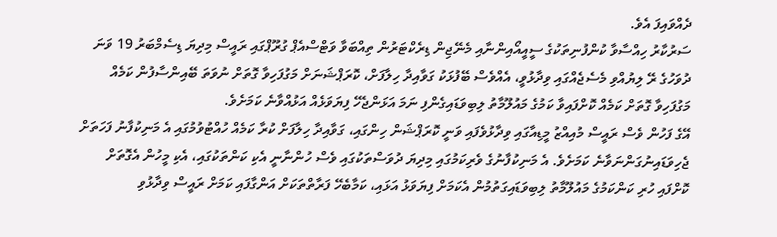ދެއްވައިފަ އެވެ.
ސަރުކާރު ހިއްސާވާ ކުންފުނިތަކުގެ ސީއީއޯއިންނާއި މެނޭޖިން ޑިރެކްޓަރުން ތިއްބަވާ ވަޓްސްއެޕް ގުރޫޕްގައި ރައީސް މިދިޔަ ޑިސެމްބަރު 19 ވަނަ ދުވަހުގެ ރޭ ލިޔުއްވި މެސެޖެއްގައި ވިދާޅުވީ، އެއްވެސް ބޭފުޅަކު ގަވާއިދާ ހިލާފަށް، ކޮރަޕްޝަނަށް މަގުފަހިވާ ގޮތަށް ނުވަތަ ބޭއިންސާފުން ކަމެއް މަގުފަހިވާ ގޮތަށް ކަމެއް ކޮށްފައިވާ ކަމުގެ މައުލޫމާތު ލިބިވަޑައިގެންފި ނަމަ އަޅަންޖެހޭ ފިޔަވަޅެއް އަޅުއްވާނެ ކަމަށެވެ.
އޭގެ ފަހުން ވެސް ރައީސް މުއިއްޒު މީޑިއާގައި ވިދާޅުވެފައި ވަނީ ކޮރަޕްޝަން ހިންގައި، ގަވާއިދާ ހިލާފަށް ކުރާ ކަމެއް ހުއްޓުވުމުގައި އެ މަނިކުފާނު ފަހަތަށް ޖެހިވަޑައިނުގަންނަވާނެ ކަމަށެވެ. އެ މަނިކުފާނުގެ ވެރިކަމުގައި މިދިޔަ ދުވަސްތަކުގައި ވެސް ހުންނާނީ އެކި ކަންތަކުގައި، އެކި މީހުން އެގޮތަށް ކޮށްފައި ހުރި ކަންކަމުގެ މައުލޫމާތު ލިބިވަޑައިގަތުމުން އެކަމަށް ފިޔަވަޅު އަޅައި، ކަމާބެހޭ ފަރާތްތަކަށް އަންގާފައި ކަމަށް ރައީސް ވިދާޅުވި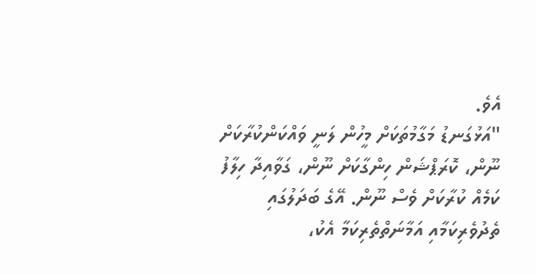އެވެ.
"އަޅުގަނޑު މަގާމުތަކަށް މީހުން ލަނީ ވައްކަންކުރާކަށް ނޫން، ކޮރަޕްޝަން ހިންގާކަށް ނޫން، ގަވާއިދާ ހިލާފު ކަމެއް ކުރާކަށް ވެސް ނޫން. އޭގެ ބަދަލުގައި ތެދުވެރިކަމާއި އަމާނަތްތެރިކަމާ އެކު،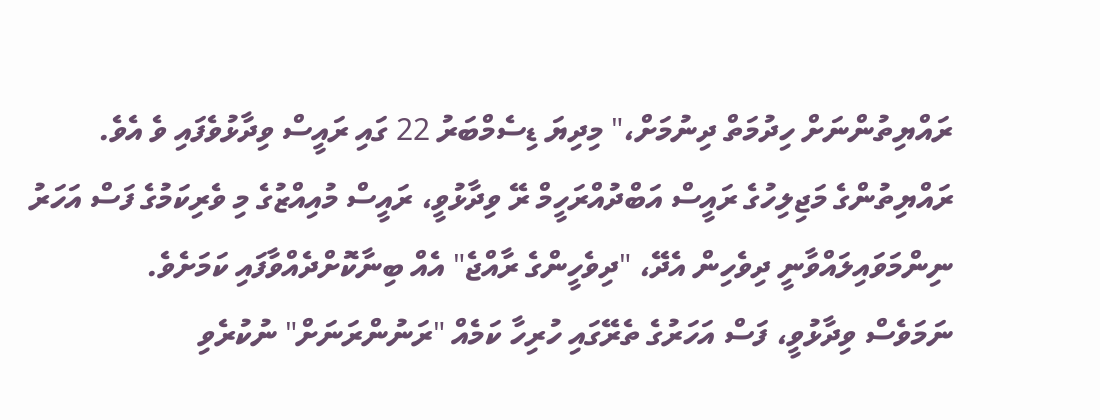ރައްޔިތުންނަށް ހިދުމަތް ދިނުމަށް،" މިދިޔަ ޑިސެމްބަރު 22 ގައި ރައީސް ވިދާޅުވެފައި ވެ އެވެ.
ރައްޔިތުންގެ މަޖިލިހުގެ ރައީސް އަބްދުއްރަހީމް ރޭ ވިދާޅުވީ، ރައީސް މުއިއްޒުގެ މި ވެރިކަމުގެ ފަސް އަހަރު ނިންމަވައިލައްވާނީ ދިވެހިން އެދޭ، "ދިވެހީންގެ ރާއްޖެ" އެއް ބިނާކޮށްދެއްވާފައި ކަމަށެވެ.
ނަމަވެސް ވިދާޅުވީ، ފަސް އަހަރުގެ ތެރޭގައި ހުރިހާ ކަމެއް "ރަނުންރަނަށް" ނުކުރެވި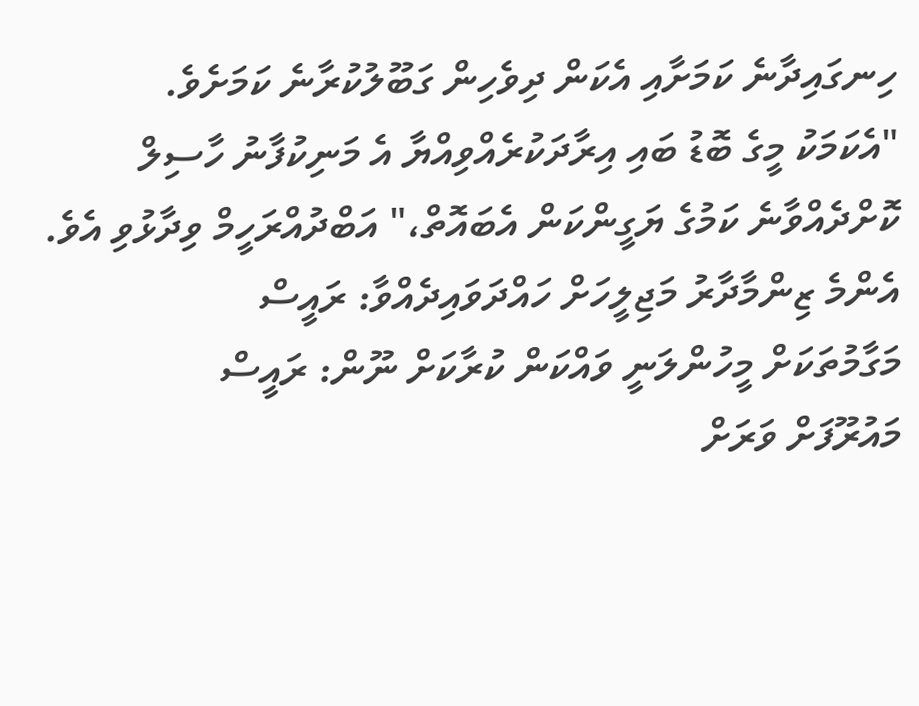ހިނގައިދާނެ ކަމަށާއި އެކަން ދިވެހިން ގަބޫލުކުރާނެ ކަމަށެވެ.
"އެކަމަކު މީގެ ބޮޑު ބައި އިރާދަކުރެއްވިއްޔާ އެ މަނިކުފާނު ހާސިލް ކޮށްދެއްވާނެ ކަމުގެ ޔަގީންކަން އެބައޮތް،" އަބްދުއްރަހީމް ވިދާޅުވި އެވެ.
އެންމެ ޒިންމާދާރު މަޖިލީހަށް ހައްދަވައިދެއްވާ: ރައީސް
މަގާމުތަކަށް މީހުންލަނީ ވައްކަން ކުރާކަށް ނޫން: ރައީސް
މައުރޫފަށް ވަރަށް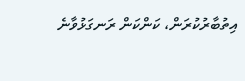އިތުބާރުކުރަން، ކަންކަން ރަނގަޅުވާނެ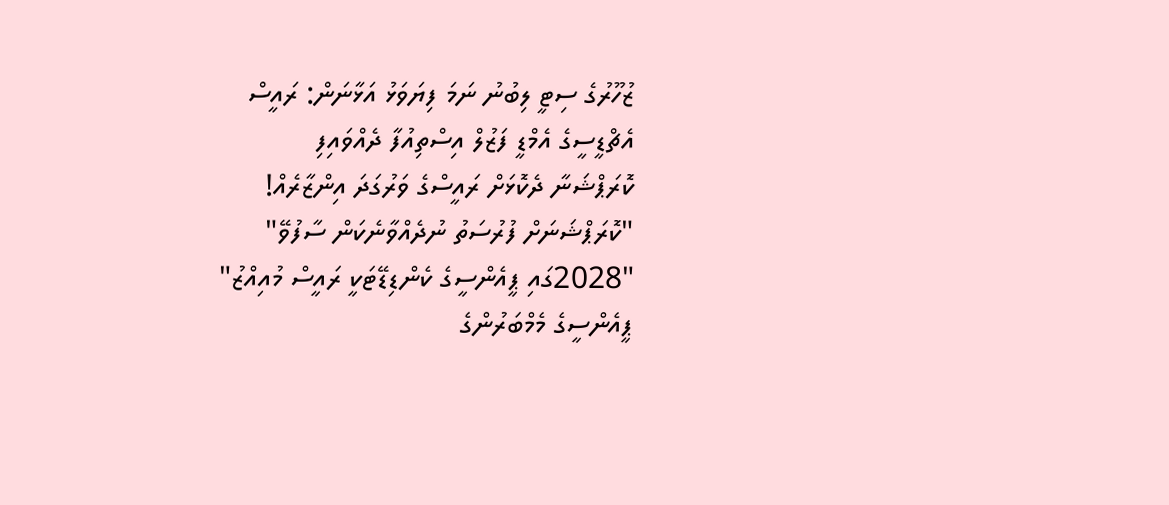ޒުހޫރުގެ ސިޓީ ލިބުނު ނަމަ ފިޔަވަޅު އަޅާނަން: ރައީސް
އެޗްޑީސީގެ އެމްޑީ ފަޒުލް އިސްތިއުފާ ދެއްވައިފި
ކޮރަޕްޝަނާ ދެކޮޅަށް ރައީސްގެ ވަރުގަދަ އިންޒާރެއް!
"ކޮރަޕްޝަނަށް ފުރުސަތު ނުދެއްވާނެކަން ސާފުވޭ"
"2028ގައި ޕީއެންސީގެ ކެންޑިޑޭޓަކީ ރައީސް މުއިއްޒު"
ޕީއެންސީގެ މެމްބަރުންގެ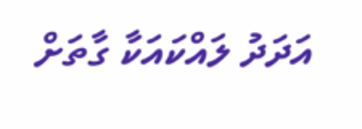އަދަދު ލައްކައަކާ ގާތަށް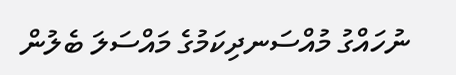ނުހައްގު މުއްސަނދިކަމުގެ މައްސަލަ ބެލުން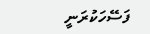ފަސޭހަކުރަނީ